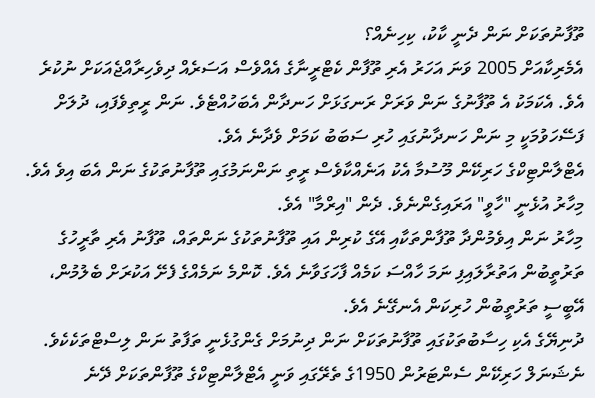ތޫފާނުތަކަށް ނަން ދެނީ ކާކު، ކިހިނެއް؟
އެމެރިކާއަށް 2005 ވަނަ އަހަރު އެރި ތޫފާން ކެޓްރީނާގެ އެއްވެސް އަސަރެއް ދިވެހިރާއްޖެއަކަށް ނުކުރެ އެވެ. އެކަމަކު އެ ތޫފާނުގެ ނަން ވަރަށް ރަނގަޅަށް ހަނދާން އެބަހުއްޓެވެ. ނަން ރީތިވެފައި، ދުލަށް ފަސޭހަވުމަކީ މި ނަން ހަނދާނުގައި ހުރި ސަބަބު ކަމަށް ވެދާނެ އެވެ.
އެޓްލާންޓިކްގެ ހަރިކޭން މޫސުމާ އެކު އަނެއްކާވެސް ރީތި ނަންނަމުގައި ތޫފާނުތަކުގެ ނަން އެބަ އިވެ އެވެ. މިހާރު އުޅެނީ "ހާވީ" އަރައިގެންނެވެ. ދެން "އިރްމާ" އެވެ.
މިހާރު ނަން އިވެމުންދާ ތޫފާންތަކާއި އޭގެ ކުރިން އައި ތޫފާނުތަކުގެ ނަންތައް، ތޫފާނު އެރި ތާރީހުގެ ތަރުތީބުން އަތުރާލައިފި ނަމަ ހާއްސަ ކަމެއް ފާހަގަވާނެ އެވެ. ކޮންމެ ނަމެއްގެ ފެށޭ އަކުރަށް ބެލުމުން، އޭބީސީ ތަރުތީބުން ހުރިކަން އެނގޭނެ އެވެ.
ދުނިޔޭގެ އެކި ހިސާބުތަކުގައި ތޫފާނުތަކަށް ނަން ދިނުމަށް ގެންގުޅެނީ ތަފާތު ނަން ލިސްޓްތަކެކެވެ. ނެޝަނަލް ހަރިކޭން ސެންޓަރުން 1950ގެ ތެރޭގައި ވަނީ އެޓްލާންޓިކްގެ ތޫފާންތަކަށް ދޭނެ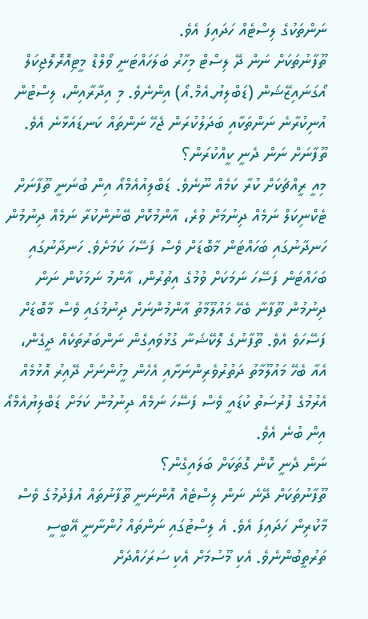ނަންތަކުގެ ލިސްޓެއް ހަދައިފަ އެވެ.
ތޫފާނުތަކަށް ނަން ދޭ ލިސްޓް މިހާރު ބަލަހައްޓަނީ ވޯލްޑް މީޓިއޮރޮލޮޖިކަލް އޯގަނައިޒޭޝަން (ޑަބްލިޔު.އެމް.އޯ) އިންނެވެ. މި އިދާރާއިން، ލިސްޓުން އުނިކުރާނެ ނަންތަކާއި ބަދަލުކުރަން ޖެހޭ ނަންތައް ކަނޑައަޅާނެ އެވެ.
ތޫފާނަށް ނަން ދެނީ ކީއްކުރަން؟
މިއީ ރީއްޗަކަށް ކުރާ ކަމެއް ނޫނެވެ. ޑަބްލިއުއެމްއޯ އިން ބުނަނީ ތޫފާނަށް ޓެކްނިކަލް ނަމެއް ދިނުމަށް ވުރެ، އާންމުކޮށް ބޭނުންކުރާ ނަމެއް ދިނުމުން ހަނދާނުގައި ބަހައްޓަން މާބޮޑަށް ވެސް ފަސޭހަ ކަމަށެވެ. ހަނދާނުގައި ބަހައްޓަން ފަސޭހަ ނަމަކަށް ވުމުގެ އިތުރުން، އާންމު ނަމަކުން ނަން ދިނުމުން ތޫފާނާ ބެހޭ މައުލޫމާތު އާންމުންނަށް ދިނުމުގައި ވެސް މާބޮޑަށް ފަސޭހަވެ އެވެ. ތޫފާނުގެ ލޮކޭޝަނާ ގުޅުވައިގެން ނަންބަރުތަކެއް ދީގެން، އެއާ ބެހޭ މައުލޫމާތު ދަތުރުވެރިންނަށާއި އެހެން މީހުންނަށް ދޭއިރު އޮޅުމެއް އެރުމުގެ ފުރުސަތު ކުޑައީ ވެސް ފަސޭހަ ނަމެއް ދިނުމުން ކަމަށް ޑަބްލިޔުއެމްއޯ އިން ބުނެ އެވެ.
ނަން ދެނީ ކޮން ގޮތަކަށް ބަލައިގެން؟
ތޫފާނުތަކަށް ދޭނެ ނަން ލިސްޓެއް އޮންނަނީ ތޫފާނުތައް އުފެދުމުގެ ވެސް މާކުރިން ހަދައިފަ އެވެ. އެ ލިސްޓުގައި ނަންތައް ހުންނާނީ އޭބީސީ ތަރުތީބުންނެވެ. އެކި މޫސުމަށް އެކި ސަރަހައްދަށް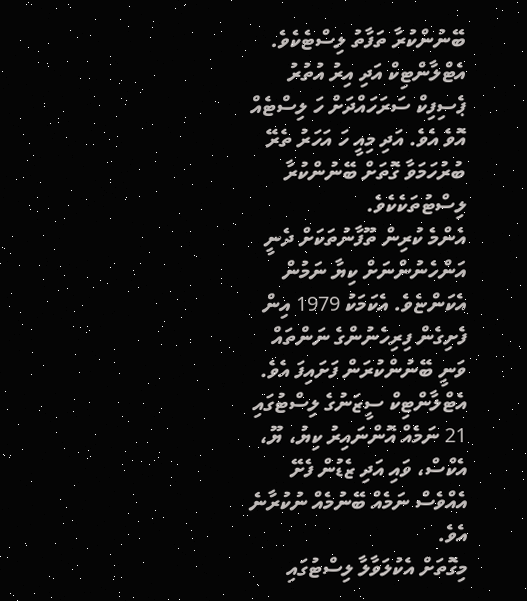ބޭނުންކުރާ ތަފާތު ލިސްޓެކެވެ.
އެޓްލާންޓިކް އަދި އިރު އުތުރު ޕެސިފިކް ސަރަހައްދަށް ހަ ލިސްޓެއް އޮވެ އެވެ. އަދި މިއީ ހަ އަހަރު ތެރޭ ބުރުހަމަވާ ގޮތަށް ބޭނުންކުރާ ލިސްޓުތަކެކެވެ.
އެންމެ ކުރިން ތޫފާނުތަކަށް ދެނީ އަންހެނުންނަށް ކިޔާ ނަމުން އެކަންޏެވެ. އެކަމަކު 1979 އިން ފެށިގެން ފިރިހެނުންގެ ނަންތައް ވަނީ ބޭނުންކުރަން ފަށައިފަ އެވެ.
އެޓްލާންޓިކް ސީޒަނުގެ ލިސްޓުގައި 21 ނަމެއް އޮންނައިރު ކިޔު، ޔޫ، އެކްސް، ވައި އަދި ޒެޑުން ފެށޭ އެއްވެސް ނަމެއް ބޭނުމެއް ނުކުރާނެ އެވެ.
މިގޮތަށް އެކުލަވާލާ ލިސްޓުގައި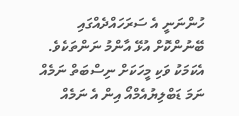ހުންނަނީ އެ ސަރަހައްދެއްގައި ބޭނުންކޮށް އުޅޭ އާންމު ނަންތަކެވެ. އެކަމަކު ވަކި މީހަކަށް ނިސްބަތް ނަމެއް ނަމަ ޑަބްލިޔުއެމްއޯ އިން އެ ނަމެއް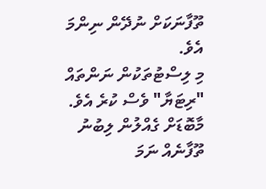ތޫފާނަކަށް ނުދޭން ނިންމަ އެވެ.
މި ލިސްޓުތަކުން ނަންތައް "ރިޓަޔާ" ވެސް ކުރެ އެވެ. މާބޮޑަށް ގެއްލުން ލިބުނު ތޫފާނެއް ނަމަ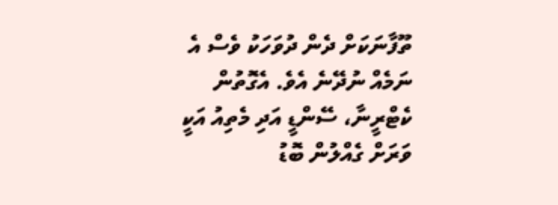ތޫފާނަކަށް ދެން ދުވަހަކު ވެސް އެ ނަމެއް ނުދޭނެ އެވެ. އެގޮތުން ކެޓްރީނާ، ސޭންޑީ އަދި މެތިއު އަކީ ވަރަށް ގެއްލުން ބޮޑު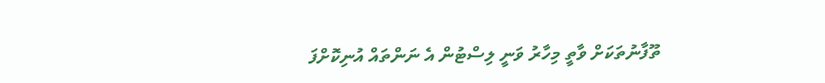ތޫފާނުތަކަށް ވާތީ މިހާރު ވަނީ ލިސްޓުން އެ ނަންތައް އުނިކޮށްފަ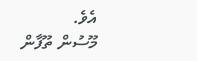އެވެ.
މޫސުން ތޫފާން